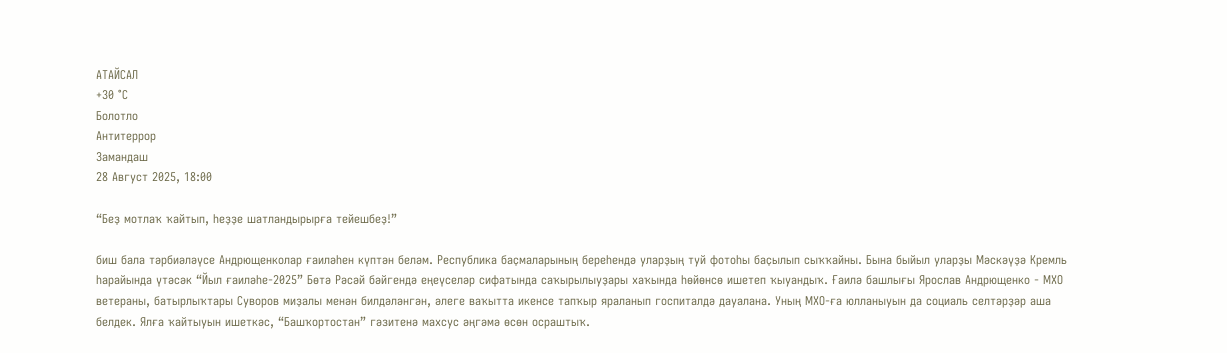АТАЙСАЛ
+30 °С
Болотло
Антитеррор
Замандаш
28 Август 2025, 18:00

“Беҙ мотлаҡ ҡайтып, һеҙҙе шатландырырға тейешбеҙ!”

биш бала тәрбиәләүсе Андрющенколар ғаиләһен күптән беләм. Республика баҫмаларының береһендә уларҙың туй фотоһы баҫылып сыҡҡайны. Бына быйыл уларҙы Мәскәүҙә Кремль һарайында үтәсәк “Йыл ғаиләһе-2025” Бөтә Рәсәй бәйгендә еңеүселәр сифатында саҡырылыуҙары хаҡында һөйөнсө ишетеп ҡыуандыҡ. Ғаилә башлығы Ярослав Андрющенко - МХО ветераны, батырлыҡтары Суворов миҙалы менән билдәләнгән, әлеге ваҡытта икенсе тапҡыр яраланып госпиталдә дауалана. Уның МХО-ға юлланыуын да социаль селтәрҙәр аша белдек. Ялға ҡайтыуын ишеткәс, “Башҡортостан” гәзитенә махсус әңгәмә өсөн осраштыҡ.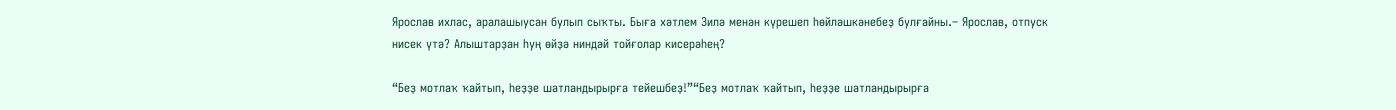Ярослав ихлас, аралашыусан булып сыҡты. Быға хәтлем Зилә менән күрешеп һөйләшкәнебеҙ булғайны.– Ярослав, отпуск нисек үтә? Алыштарҙан һуң өйҙә ниндәй тойғолар кисерәһең?

“Беҙ мотлаҡ ҡайтып, һеҙҙе шатландырырға тейешбеҙ!”“Беҙ мотлаҡ ҡайтып, һеҙҙе шатландырырға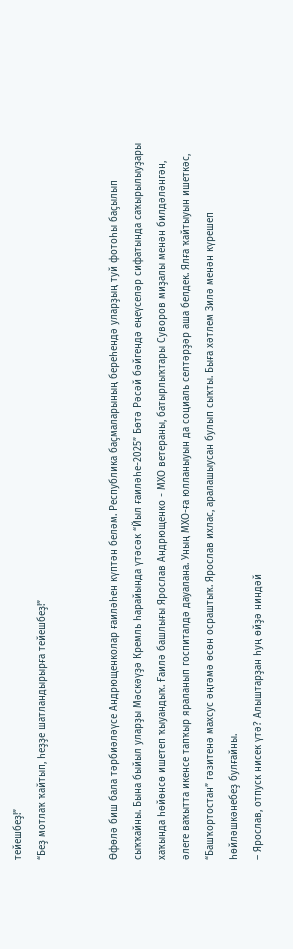тейешбеҙ!”
“Беҙ мотлаҡ ҡайтып, һеҙҙе шатландырырға тейешбеҙ!”


Өфөлә биш бала тәрбиәләүсе Андрющенколар ғаиләһен күптән беләм. Республика баҫмаларының береһендә уларҙың туй фотоһы баҫылып сыҡҡайны. Бына быйыл уларҙы Мәскәүҙә Кремль һарайында үтәсәк “Йыл ғаиләһе-2025” Бөтә Рәсәй бәйгендә еңеүселәр сифатында саҡырылыуҙары хаҡында һөйөнсө ишетеп ҡыуандыҡ. Ғаилә башлығы Ярослав Андрющенко - МХО ветераны, батырлыҡтары Суворов миҙалы менән билдәләнгән, әлеге ваҡытта икенсе тапҡыр яраланып госпиталдә дауалана. Уның МХО-ға юлланыуын да социаль селтәрҙәр аша белдек. Ялға ҡайтыуын ишеткәс, “Башҡортостан” гәзитенә махсус әңгәмә өсөн осраштыҡ. Ярослав ихлас, аралашыусан булып сыҡты. Быға хәтлем Зилә менән күрешеп һөйләшкәнебеҙ булғайны.
– Ярослав, отпуск нисек үтә? Алыштарҙан һуң өйҙә ниндәй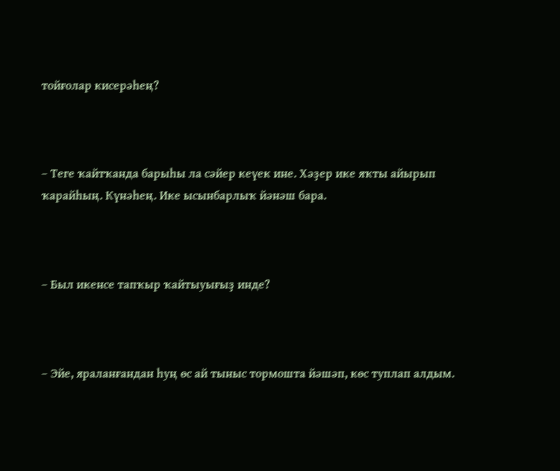тойғолар кисерәһең?



– Теге ҡайтҡанда барыһы ла сәйер кеүек ине. Хәҙер ике яҡты айырып ҡарайһың. Күнәһең. Ике ысынбарлыҡ йәнәш бара.



– Был икенсе тапҡыр ҡайтыуығыҙ инде?



– Эйе, яраланғандан һуң өс ай тыныс тормошта йәшәп, көс туплап алдым.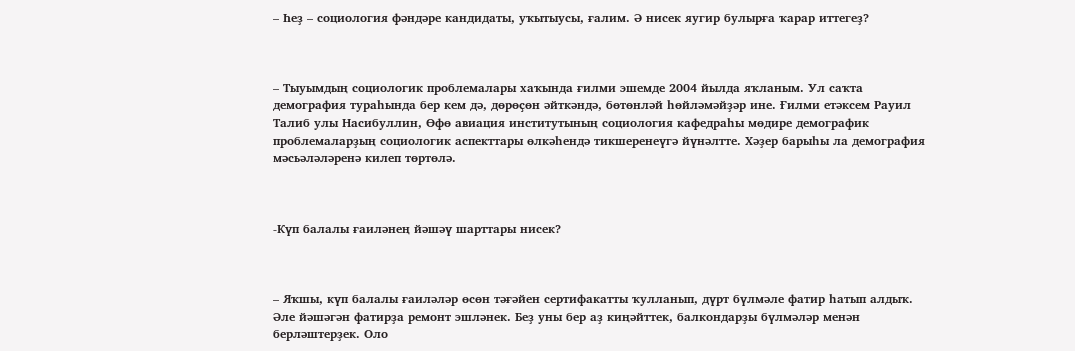– Һеҙ – социология фәндәре кандидаты, уҡытыусы, ғалим. Ә нисек яугир булырға ҡарар иттегеҙ?



– Тыуымдың социологик проблемалары хаҡында ғилми эшемде 2004 йылда яҡланым. Ул саҡта демография тураһында бер кем дә, дөрөҫөн әйткәндә, бөтөнләй һөйләмәйҙәр ине. Ғилми етәксем Рауил Талиб улы Насибуллин, Өфө авиация институтының социология кафедраһы мөдире демографик проблемаларҙың социологик аспекттары өлкәһендә тикшеренеүгә йүнәлтте. Хәҙер барыһы ла демография мәсьәләләренә килеп төртөлә.



-Күп балалы ғаиләнең йәшәү шарттары нисек?



– Яҡшы, күп балалы ғаиләләр өсөн тәғәйен сертифакатты ҡулланып, дүрт бүлмәле фатир һатып алдыҡ. Әле йәшәгән фатирҙа ремонт эшләнек. Беҙ уны бер аҙ киңәйттек, балкондарҙы бүлмәләр менән берләштерҙек. Оло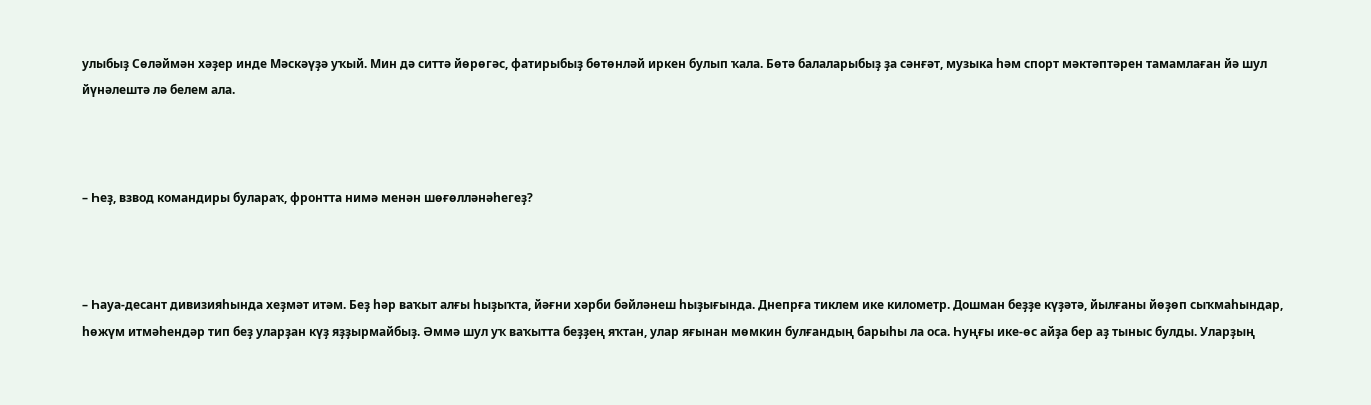улыбыҙ Сөләймән хәҙер инде Мәскәүҙә уҡый. Мин дә ситтә йөрөгәс, фатирыбыҙ бөтөнләй иркен булып ҡала. Бөтә балаларыбыҙ ҙа сәнғәт, музыка һәм спорт мәктәптәрен тамамлаған йә шул йүнәлештә лә белем ала.



– Һеҙ, взвод командиры булараҡ, фронтта нимә менән шөғөлләнәһегеҙ?



– Һауа-десант дивизияһында хеҙмәт итәм. Беҙ һәр ваҡыт алғы һыҙыҡта, йәғни хәрби бәйләнеш һыҙығында. Днепрға тиклем ике километр. Дошман беҙҙе күҙәтә, йылғаны йөҙөп сыҡмаһындар, һөжүм итмәһендәр тип беҙ уларҙан күҙ яҙҙырмайбыҙ. Әммә шул уҡ ваҡытта беҙҙең яҡтан, улар яғынан мөмкин булғандың барыһы ла оса. Һуңғы ике-өс айҙа бер аҙ тыныс булды. Уларҙың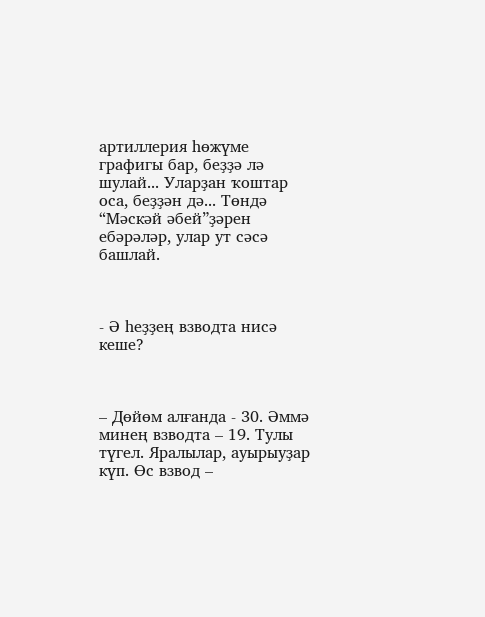артиллерия һөжүме графигы бар, беҙҙә лә шулай... Уларҙан ҡоштар оса, беҙҙән дә... Төндә “Мәскәй әбей”ҙәрен ебәрәләр, улар ут сәсә башлай.



- Ә һеҙҙең взводта нисә кеше?



– Дөйөм алғанда - 30. Әммә минең взводта – 19. Тулы түгел. Яралылар, ауырыуҙар күп. Өс взвод –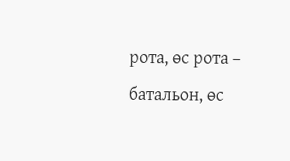рота, өс рота – батальон, өс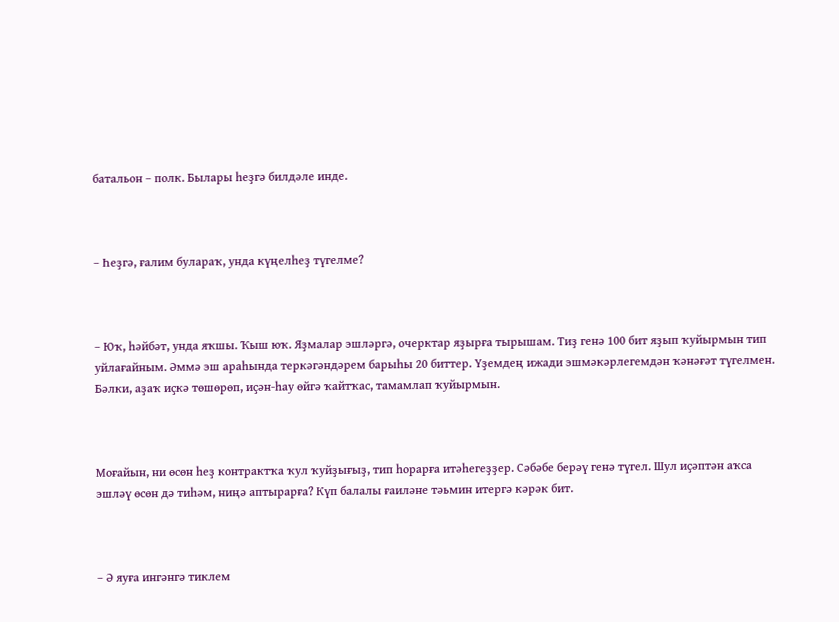батальон – полк. Былары һеҙгә билдәле инде.



– Һеҙгә, ғалим булараҡ, унда күңелһеҙ түгелме?



– Юҡ, һәйбәт, унда яҡшы. Ҡыш юҡ. Яҙмалар эшләргә, очерктар яҙырға тырышам. Тиҙ генә 100 бит яҙып ҡуйырмын тип уйлағайным. Әммә эш араһында теркәгәндәрем барыһы 20 биттер. Үҙемдең ижади эшмәкәрлегемдән ҡәнәғәт түгелмен. Бәлки, аҙаҡ иҫкә төшөрөп, иҫән-һау өйгә ҡайтҡас, тамамлап ҡуйырмын.



Моғайын, ни өсөн һеҙ контрактҡа ҡул ҡуйҙығыҙ, тип һорарға итәһегеҙҙер. Сәбәбе берәү генә түгел. Шул иҫәптән аҡса эшләү өсөн дә тиһәм, ниңә аптырарға? Күп балалы ғаиләне тәьмин итергә кәрәк бит.



– Ә яуға ингәнгә тиклем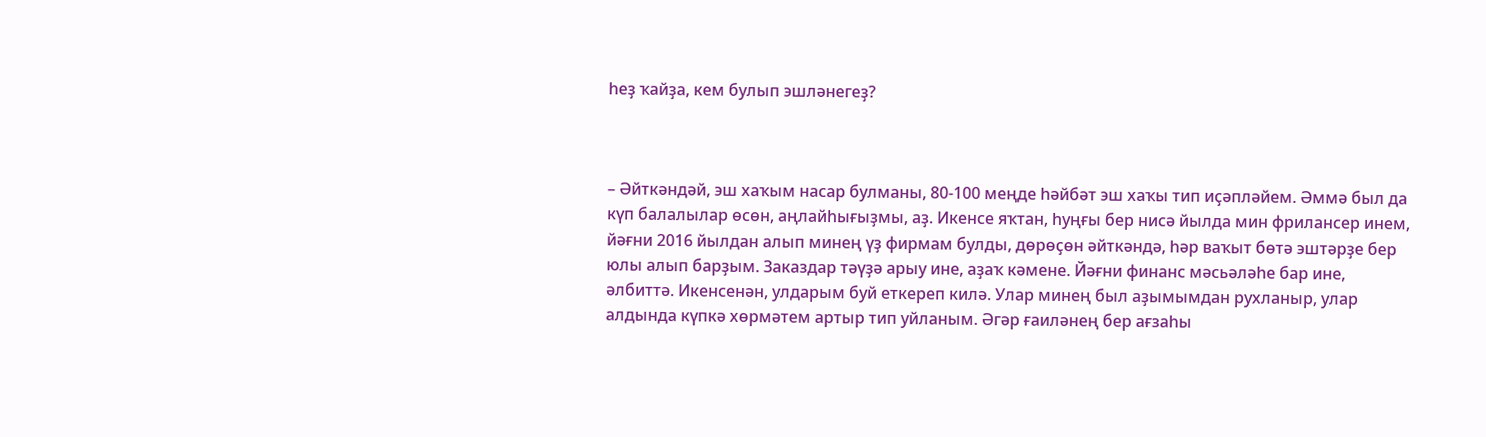һеҙ ҡайҙа, кем булып эшләнегеҙ?



– Әйткәндәй, эш хаҡым насар булманы, 80-100 меңде һәйбәт эш хаҡы тип иҫәпләйем. Әммә был да күп балалылар өсөн, аңлайһығыҙмы, аҙ. Икенсе яҡтан, һуңғы бер нисә йылда мин фрилансер инем, йәғни 2016 йылдан алып минең үҙ фирмам булды, дөрөҫөн әйткәндә, һәр ваҡыт бөтә эштәрҙе бер юлы алып барҙым. Заказдар тәүҙә арыу ине, аҙаҡ кәмене. Йәғни финанс мәсьәләһе бар ине, әлбиттә. Икенсенән, улдарым буй еткереп килә. Улар минең был аҙымымдан рухланыр, улар алдында күпкә хөрмәтем артыр тип уйланым. Әгәр ғаиләнең бер ағзаһы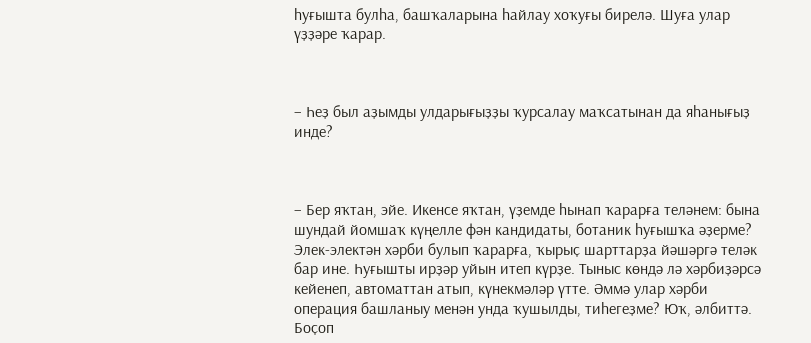һуғышта булһа, башҡаларына һайлау хоҡуғы бирелә. Шуға улар үҙҙәре ҡарар.



– Һеҙ был аҙымды улдарығыҙҙы ҡурсалау маҡсатынан да яһанығыҙ инде?



– Бер яҡтан, эйе. Икенсе яҡтан, үҙемде һынап ҡарарға теләнем: бына шундай йомшаҡ күңелле фән кандидаты, ботаник һуғышҡа әҙерме? Элек-электән хәрби булып ҡарарға, ҡырыҫ шарттарҙа йәшәргә теләк бар ине. Һуғышты ирҙәр уйын итеп күрҙе. Тыныс көндә лә хәрбиҙәрсә кейенеп, автоматтан атып, күнекмәләр үтте. Әммә улар хәрби операция башланыу менән унда ҡушылды, тиһегеҙме? Юҡ, әлбиттә. Боҫоп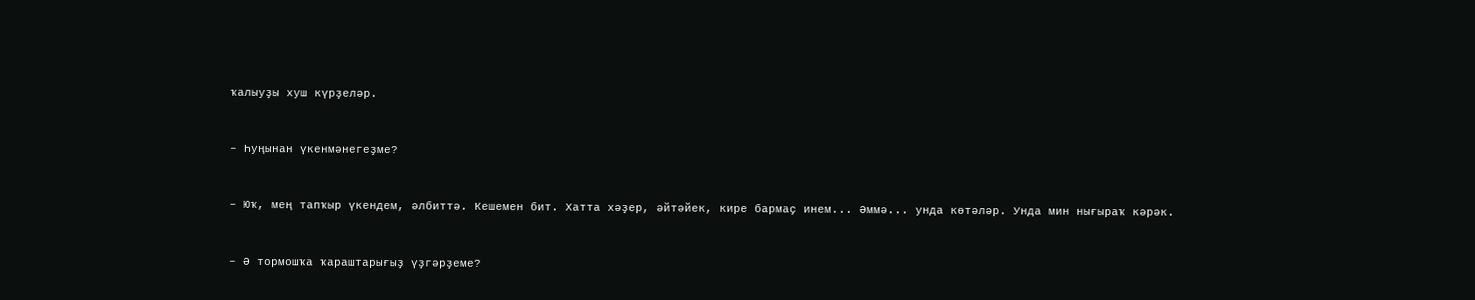ҡалыуҙы хуш күрҙеләр.



– Һуңынан үкенмәнегеҙме?



– Юҡ, мең тапҡыр үкендем, әлбиттә. Кешемен бит. Хатта хәҙер, әйтәйек, кире бармаҫ инем... Әммә... унда көтәләр. Унда мин нығыраҡ кәрәк.



– Ә тормошҡа ҡараштарығыҙ үҙгәрҙеме?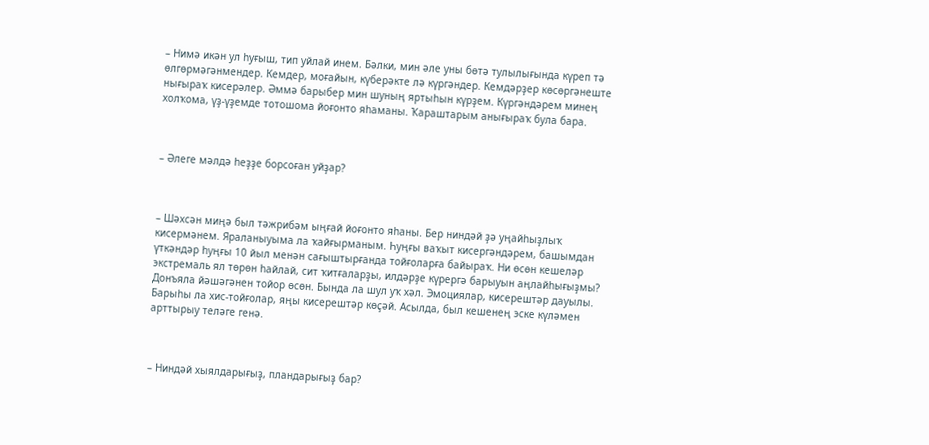– Нимә икән ул һуғыш, тип уйлай инем. Бәлки, мин әле уны бөтә тулылығында күреп тә өлгөрмәгәнмендер. Кемдер, моғайын, күберәкте лә күргәндер. Кемдәрҙер көсөргәнеште нығыраҡ кисерәлер. Әммә барыбер мин шуның яртыһын күрҙем. Күргәндәрем минең холҡома, үҙ-үҙемде тотошома йоғонто яһаманы. Ҡараштарым анығыраҡ була бара.



– Әлеге мәлдә һеҙҙе борсоған уйҙар?



– Шәхсән миңә был тәжрибәм ыңғай йоғонто яһаны. Бер ниндәй ҙә уңайһыҙлыҡ кисермәнем. Яраланыуыма ла ҡайғырманым. Һуңғы ваҡыт кисергәндәрем, башымдан үткәндәр һуңғы 10 йыл менән сағыштырғанда тойғоларға байыраҡ. Ни өсөн кешеләр экстремаль ял төрөн һайлай, сит ҡитғаларҙы, илдәрҙе күрергә барыуын аңлайһығыҙмы? Донъяла йәшәгәнен тойор өсөн. Бында ла шул уҡ хәл. Эмоциялар, кисерештәр дауылы. Барыһы ла хис-тойғолар, яңы кисерештәр көҫәй. Асылда, был кешенең эске күләмен арттырыу теләге генә.



– Ниндәй хыялдарығыҙ, пландарығыҙ бар?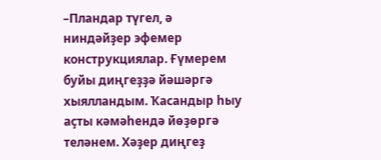–Пландар түгел, ә ниндәйҙер эфемер конструкциялар. Ғүмерем буйы диңгеҙҙә йәшәргә хыялландым. Ҡасандыр һыу аҫты кәмәһендә йөҙөргә теләнем. Хәҙер диңгеҙ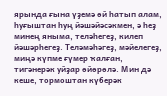ярында ғына үҙемә өй һатып алам, һуғыштан һуң йәшәйәсәкмен, ә һеҙ минең яныма, теләһегеҙ, килеп йәшәрһегеҙ. Теләмәһәгеҙ, мәйелегеҙ, миңә күпме ғүмер ҡалған, тигәнерәк уйҙар өйөрөлә. Мин дә кеше, тормоштан күберәк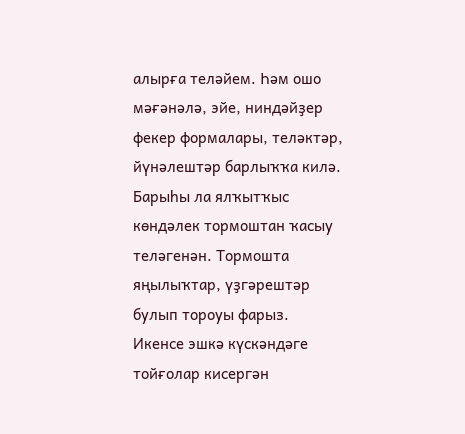алырға теләйем. Һәм ошо мәғәнәлә, эйе, ниндәйҙер фекер формалары, теләктәр, йүнәлештәр барлыҡҡа килә. Барыһы ла ялҡытҡыс көндәлек тормоштан ҡасыу теләгенән. Тормошта яңылыҡтар, үҙгәрештәр булып тороуы фарыз. Икенсе эшкә күскәндәге тойғолар кисергән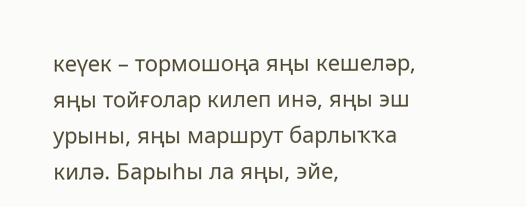кеүек – тормошоңа яңы кешеләр, яңы тойғолар килеп инә, яңы эш урыны, яңы маршрут барлыҡҡа килә. Барыһы ла яңы, эйе,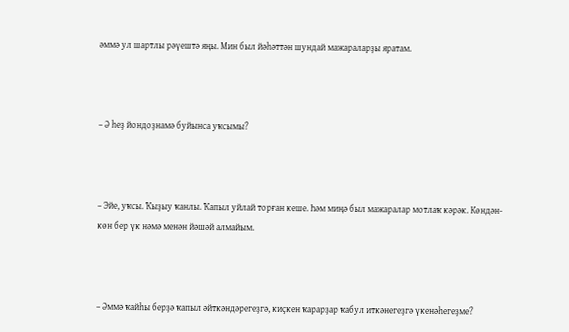әммә ул шартлы рәүештә яңы. Мин был йәһәттән шундай мажараларҙы яратам.



– Ә һеҙ йондоҙнамә буйынса уҡсымы?



– Эйе, уҡсы. Ҡыҙыу ҡанлы. Ҡапыл уйлай торған кеше. Һәм миңә был мажаралар мотлаҡ кәрәк. Көндән-көн бер үк нәмә менән йәшәй алмайым.



– Әммә ҡайһы берҙә ҡапыл әйткәндәрегеҙгә, киҫкен ҡарарҙар ҡабул иткәнегеҙгә үкенәһегеҙме?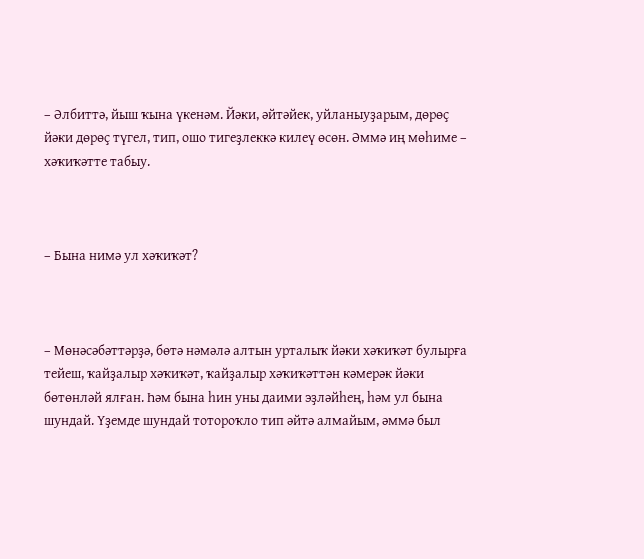– Әлбиттә, йыш ҡына үкенәм. Йәки, әйтәйек, уйланыуҙарым, дөрөҫ йәки дөрөҫ түгел, тип, ошо тигеҙлеккә килеү өсөн. Әммә иң мөһиме – хәҡиҡәтте табыу.



– Бына нимә ул хәҡиҡәт?



– Мөнәсәбәттәрҙә, бөтә нәмәлә алтын урталыҡ йәки хәҡиҡәт булырға тейеш, ҡайҙалыр хәҡиҡәт, ҡайҙалыр хәҡиҡәттән кәмерәк йәки бөтөнләй ялған. Һәм бына һин уны даими эҙләйһең, һәм ул бына шундай. Үҙемде шундай тотороҡло тип әйтә алмайым, әммә был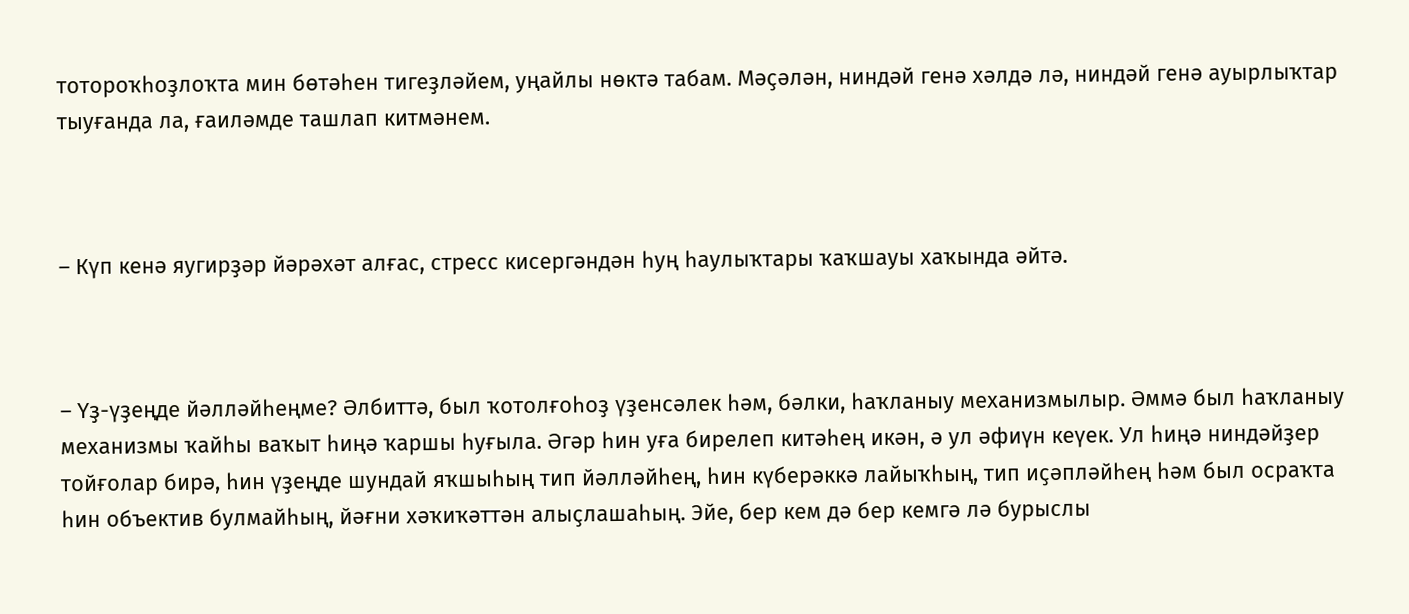тотороҡһоҙлоҡта мин бөтәһен тигеҙләйем, уңайлы нөктә табам. Мәҫәлән, ниндәй генә хәлдә лә, ниндәй генә ауырлыҡтар тыуғанда ла, ғаиләмде ташлап китмәнем.



– Күп кенә яугирҙәр йәрәхәт алғас, стресс кисергәндән һуң һаулыҡтары ҡаҡшауы хаҡында әйтә.



– Үҙ-үҙеңде йәлләйһеңме? Әлбиттә, был ҡотолғоһоҙ үҙенсәлек һәм, бәлки, һаҡланыу механизмылыр. Әммә был һаҡланыу механизмы ҡайһы ваҡыт һиңә ҡаршы һуғыла. Әгәр һин уға бирелеп китәһең икән, ә ул әфиүн кеүек. Ул һиңә ниндәйҙер тойғолар бирә, һин үҙеңде шундай яҡшыһың тип йәлләйһең, һин күберәккә лайыҡһың, тип иҫәпләйһең һәм был осраҡта һин объектив булмайһың, йәғни хәҡиҡәттән алыҫлашаһың. Эйе, бер кем дә бер кемгә лә бурыслы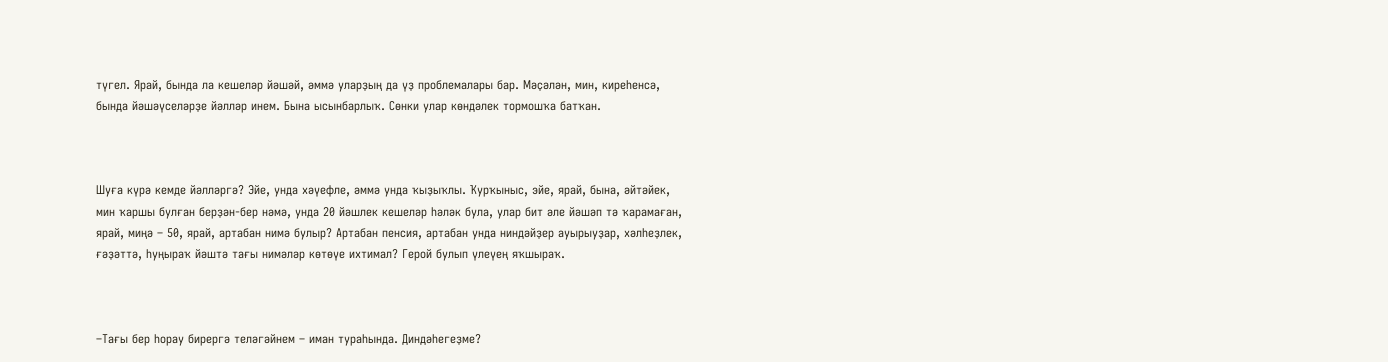түгел. Ярай, бында ла кешеләр йәшәй, әммә уларҙың да үҙ проблемалары бар. Мәҫәлән, мин, киреһенсә, бында йәшәүселәрҙе йәлләр инем. Бына ысынбарлыҡ. Сөнки улар көндәлек тормошҡа батҡан.



Шуға күрә кемде йәлләргә? Эйе, унда хәүефле, әммә унда ҡыҙыҡлы. Ҡурҡыныс, эйе, ярай, бына, әйтәйек, мин ҡаршы булған берҙән-бер нәмә, унда 20 йәшлек кешеләр һәләк була, улар бит әле йәшәп тә ҡарамаған, ярай, миңә – 50, ярай, артабан нимә булыр? Артабан пенсия, артабан унда ниндәйҙер ауырыуҙар, хәлһеҙлек, ғәҙәттә, һуңыраҡ йәштә тағы нимәләр көтөүе ихтимал? Герой булып үлеүең яҡшыраҡ.



–Тағы бер һорау бирергә теләгәйнем – иман тураһында. Диндәһегеҙме?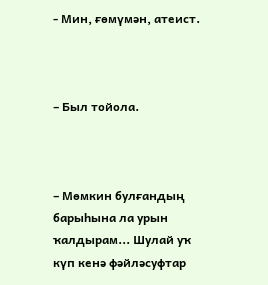- Мин, ғөмүмән, атеист.



– Был тойола.



– Мөмкин булғандың барыһына ла урын ҡалдырам... Шулай уҡ күп кенә фәйләсуфтар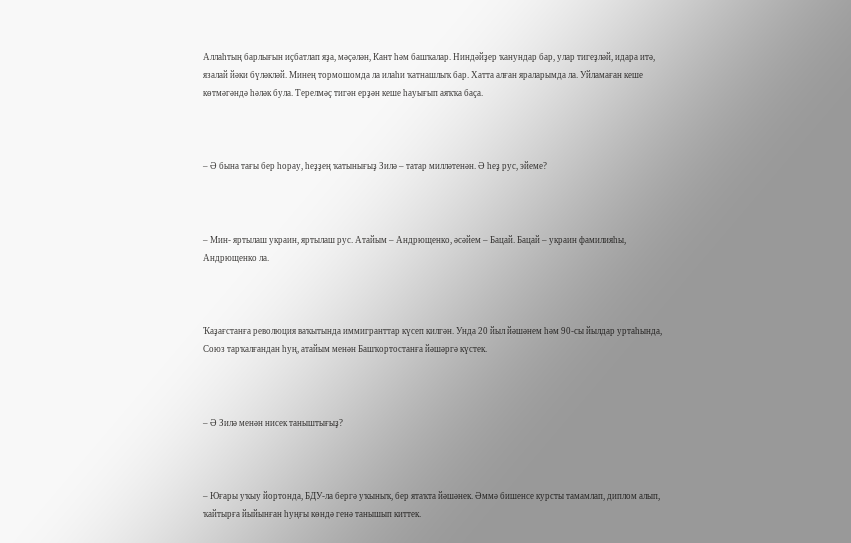Аллаһтың барлығын иҫбатлап яҙа, мәҫәлән, Кант һәм башҡалар. Ниндәйҙер ҡанундар бар, улар тигеҙләй, идара итә, язалай йәки бүләкләй. Минең тормошомда ла илаһи ҡатнашлыҡ бар. Хатта алған яраларымда ла. Уйламаған кеше көтмәгәндә һәләк була. Терелмәҫ тигән ерҙән кеше һауығып аяҡҡа баҫа.



– Ә бына тағы бер һорау, һеҙҙең ҡатынығыҙ Зилә – татар милләтенән. Ә һеҙ рус, эйеме?



– Мин- яртылаш украин, яртылаш рус. Атайым – Андрющенко, әсәйем – Бацай. Бацай – украин фамилияһы, Андрющенко ла.



Ҡаҙағстанға революция ваҡытында иммигранттар күсеп килгән. Унда 20 йыл йәшәнем һәм 90-сы йылдар уртаһында, Союз тарҡалғандан һуң, атайым менән Башҡортостанға йәшәргә күстек.



– Ә Зилә менән нисек таныштығыҙ?



– Юғары уҡыу йортонда, БДУ-ла бергә уҡыныҡ, бер ятаҡта йәшәнек. Әммә бишенсе курсты тамамлап, диплом алып, ҡайтырға йыйынған һуңғы көндә генә танышып киттек.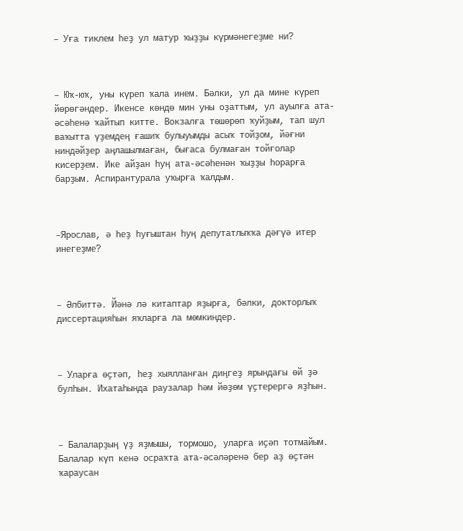– Уға тиклем һеҙ ул матур ҡыҙҙы күрмәнегеҙме ни?



– Юҡ-юҡ, уны күреп ҡала инем. Бәлки, ул да мине күреп йөрөгәндер. Икенсе көндө мин уны оҙаттым, ул ауылға ата-әсәһенә ҡайтып китте. Вокзалға төшөрөп ҡуйҙым, тап шул ваҡытта үҙемдең ғашиҡ булыуымды асыҡ тойҙом, йәғни ниндәйҙер аңлашылмаған, бығаса булмаған тойғолар кисерҙем. Ике айҙан һуң ата-әсәһенән ҡыҙҙы һорарға барҙым. Аспирантурала уҡырға ҡалдым.



–Ярослав, ә һеҙ һуғыштан һуң депутатлыҡҡа дәғүә итер инегеҙме?



– Әлбиттә. Йәнә лә китаптар яҙырға, бәлки, докторлыҡ диссертацияһын яҡларға ла мөмкиндер.



– Уларға өҫтәп, һеҙ хыялланған диңгеҙ ярындағы өй ҙә булһын. Ихатаһында раузалар һәм йөҙөм үҫтерергә яҙһын.



– Балаларҙың үҙ яҙмышы, тормошо, уларға иҫәп тотмайым. Балалар күп кенә осраҡта ата-әсәләренә бер аҙ өҫтән ҡараусан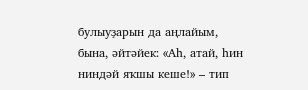булыуҙарын да аңлайым, бына, әйтәйек: «Аһ, атай, һин ниндәй яҡшы кеше!» – тип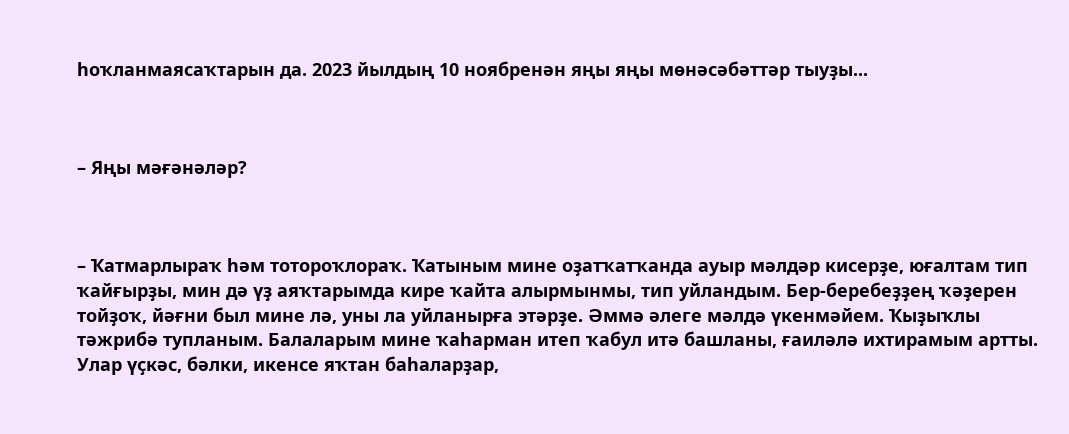һоҡланмаясаҡтарын да. 2023 йылдың 10 ноябренән яңы яңы мөнәсәбәттәр тыуҙы...



– Яңы мәғәнәләр?



– Ҡатмарлыраҡ һәм тотороҡлораҡ. Ҡатыным мине оҙатҡатҡанда ауыр мәлдәр кисерҙе, юғалтам тип ҡайғырҙы, мин дә үҙ аяҡтарымда кире ҡайта алырмынмы, тип уйландым. Бер-беребеҙҙең ҡәҙерен тойҙоҡ, йәғни был мине лә, уны ла уйланырға этәрҙе. Әммә әлеге мәлдә үкенмәйем. Ҡыҙыҡлы тәжрибә тупланым. Балаларым мине ҡаһарман итеп ҡабул итә башланы, ғаиләлә ихтирамым артты. Улар үҫкәс, бәлки, икенсе яҡтан баһаларҙар,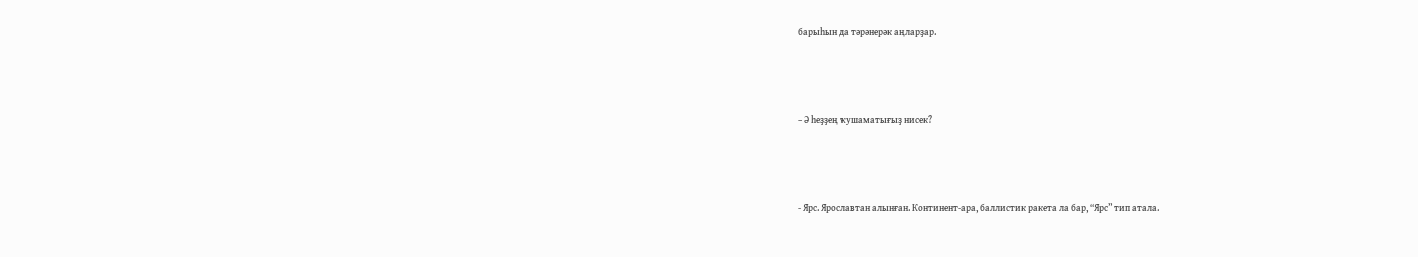барыһын да тәрәнерәк аңларҙар.



– Ә һеҙҙең ҡушаматығыҙ нисек?



- Ярс. Ярославтан алынған. Континент-ара, баллистик ракета ла бар, “Ярс” тип атала.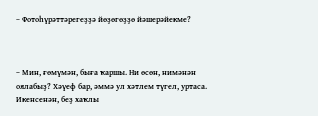– Фотоһүрәттәрегеҙҙә йөҙөгөҙҙө йәшерәйекме?



– Мин, ғөмүмән, быға ҡаршы. Ни өсөн, нимәнән оялабыҙ? Хәүеф бар, әммә ул хәтлем түгел, уртаса. Икенсенән, беҙ хаҡлы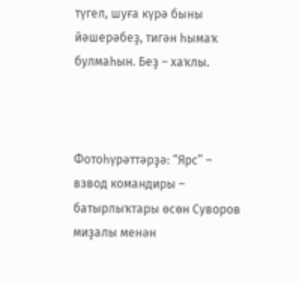түгел, шуға күрә быны йәшерәбеҙ, тигән һымаҡ булмаһын. Беҙ – хаҡлы.



Фотоһүрәттәрҙә: “Ярс” – взвод командиры – батырлыҡтары өсөн Суворов миҙалы менән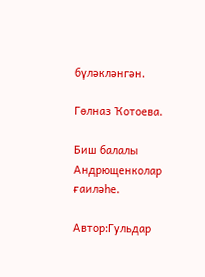бүләкләнгән.

Гөлназ Ҡотоева.

Биш балалы Андрющенколар ғаиләһе.

Автор:Гульдар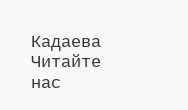Кадаева
Читайте нас